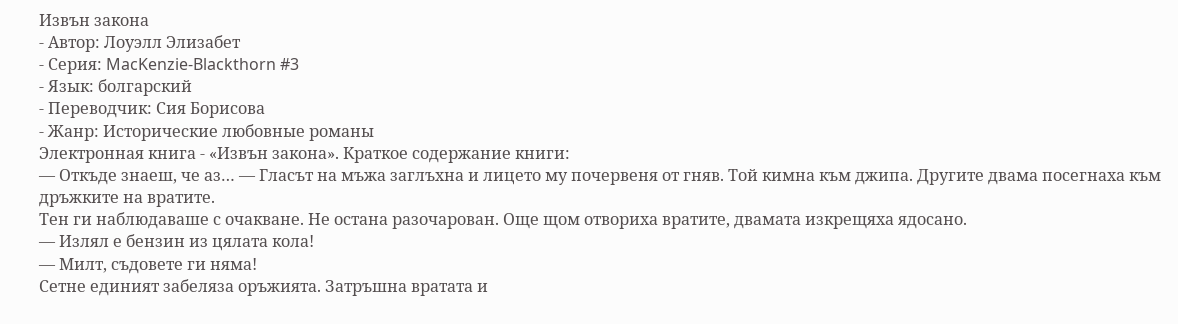Извън закона
- Автор: Лоуэлл Элизабет
- Серия: MacKenzie-Blackthorn #3
- Язык: болгарский
- Переводчик: Сия Борисова
- Жанр: Исторические любовные романы
Электронная книга - «Извън закона». Краткое содержание книги:
— Откъде знаеш, че аз… — Гласът на мъжа заглъхна и лицето му почервеня от гняв. Той кимна към джипа. Другите двама посегнаха към дръжките на вратите.
Тен ги наблюдаваше с очакване. Не остана разочарован. Още щом отвориха вратите, двамата изкрещяха ядосано.
— Излял е бензин из цялата кола!
— Милт, съдовете ги няма!
Сетне единият забеляза оръжията. Затръшна вратата и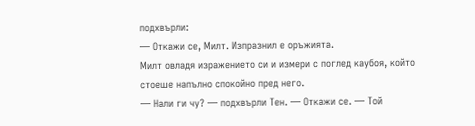подхвърли:
— Откажи се, Милт. Изпразнил е оръжията.
Милт овладя изражението си и измери с поглед каубоя, който стоеше напълно спокойно пред него.
— Нали ги чу? — подхвърли Тен. — Откажи се. — Той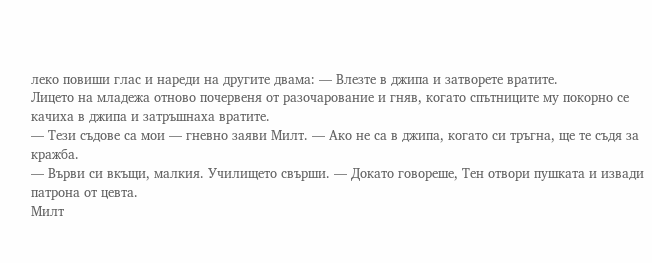леко повиши глас и нареди на другите двама: — Влезте в джипа и затворете вратите.
Лицето на младежа отново почервеня от разочарование и гняв, когато спътниците му покорно се качиха в джипа и затръшнаха вратите.
— Тези съдове са мои — гневно заяви Милт. — Ако не са в джипа, когато си тръгна, ще те съдя за кражба.
— Върви си вкъщи, малкия. Училището свърши. — Докато говореше, Тен отвори пушката и извади патрона от цевта.
Милт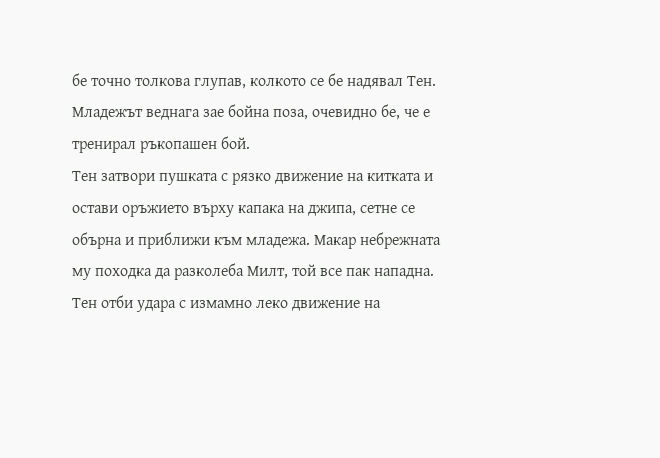бе точно толкова глупав, колкото се бе надявал Тен. Младежът веднага зае бойна поза, очевидно бе, че е тренирал ръкопашен бой.
Тен затвори пушката с рязко движение на китката и остави оръжието върху капака на джипа, сетне се обърна и приближи към младежа. Макар небрежната му походка да разколеба Милт, той все пак нападна. Тен отби удара с измамно леко движение на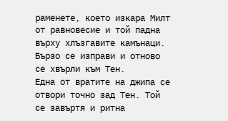раменете, което изкара Милт от равновесие и той падна върху хлъзгавите камънаци. Бързо се изправи и отново се хвърли към Тен.
Една от вратите на джипа се отвори точно зад Тен. Той се завъртя и ритна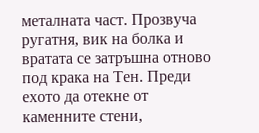металната част. Прозвуча ругатня, вик на болка и вратата се затръшна отново под крака на Тен. Преди ехото да отекне от каменните стени,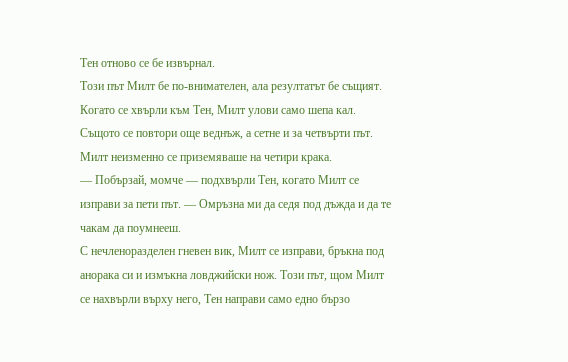Тен отново се бе извърнал.
Този път Милт бе по-внимателен, ала резултатът бе същият. Когато се хвърли към Тен, Милт улови само шепа кал. Същото се повтори още веднъж, а сетне и за четвърти път. Милт неизменно се приземяваше на четири крака.
— Побързай, момче — подхвърли Тен, когато Милт се изправи за пети път. — Омръзна ми да седя под дъжда и да те чакам да поумнееш.
С нечленоразделен гневен вик, Милт се изправи, бръкна под анорака си и измъкна ловджийски нож. Този път, щом Милт се нахвърли върху него, Тен направи само едно бързо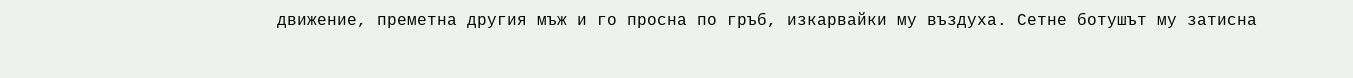движение, преметна другия мъж и го просна по гръб, изкарвайки му въздуха. Сетне ботушът му затисна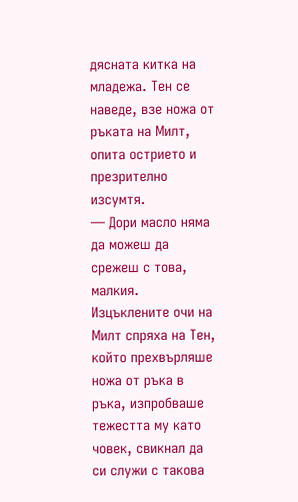дясната китка на младежа. Тен се наведе, взе ножа от ръката на Милт, опита острието и презрително изсумтя.
— Дори масло няма да можеш да срежеш с това, малкия.
Изцъклените очи на Милт спряха на Тен, който прехвърляше ножа от ръка в ръка, изпробваше тежестта му като човек, свикнал да си служи с такова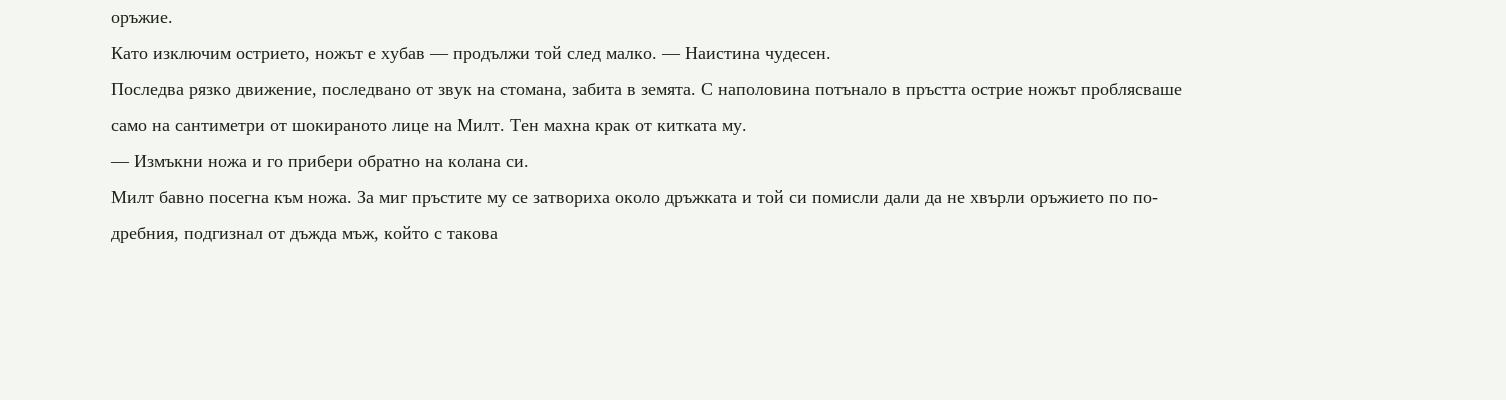оръжие.
Като изключим острието, ножът е хубав — продължи той след малко. — Наистина чудесен.
Последва рязко движение, последвано от звук на стомана, забита в земята. С наполовина потънало в пръстта острие ножът проблясваше само на сантиметри от шокираното лице на Милт. Тен махна крак от китката му.
— Измъкни ножа и го прибери обратно на колана си.
Милт бавно посегна към ножа. За миг пръстите му се затвориха около дръжката и той си помисли дали да не хвърли оръжието по по-дребния, подгизнал от дъжда мъж, който с такова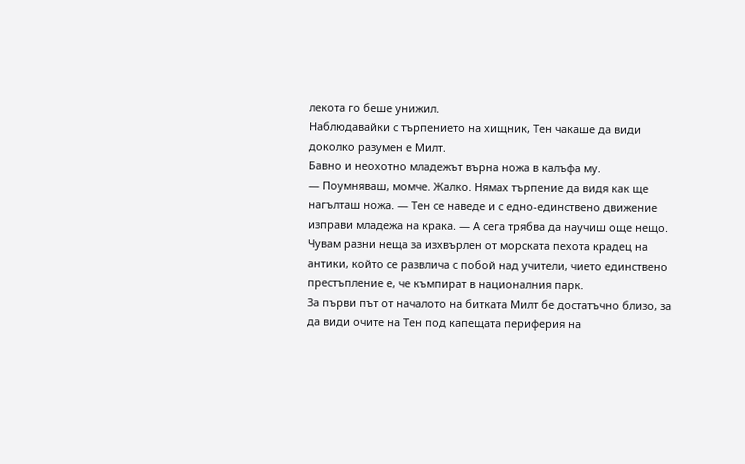лекота го беше унижил.
Наблюдавайки с търпението на хищник, Тен чакаше да види доколко разумен е Милт.
Бавно и неохотно младежът върна ножа в калъфа му.
— Поумняваш, момче. Жалко. Нямах търпение да видя как ще нагълташ ножа. — Тен се наведе и с едно-единствено движение изправи младежа на крака. — А сега трябва да научиш още нещо. Чувам разни неща за изхвърлен от морската пехота крадец на антики, който се развлича с побой над учители, чието единствено престъпление е, че къмпират в националния парк.
За първи път от началото на битката Милт бе достатъчно близо, за да види очите на Тен под капещата периферия на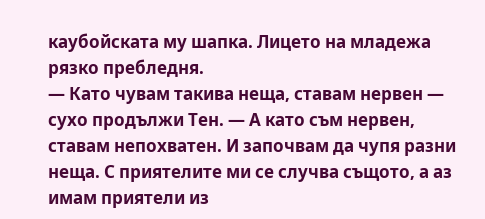каубойската му шапка. Лицето на младежа рязко пребледня.
— Като чувам такива неща, ставам нервен — сухо продължи Тен. — А като съм нервен, ставам непохватен. И започвам да чупя разни неща. С приятелите ми се случва същото, а аз имам приятели из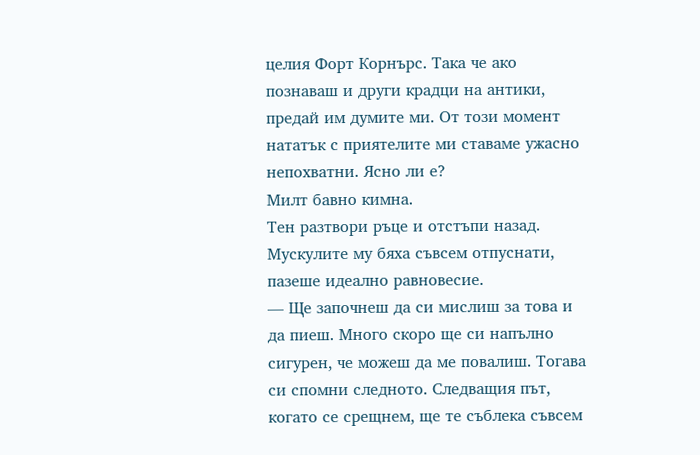целия Форт Корнърс. Така че ако познаваш и други крадци на антики, предай им думите ми. От този момент нататък с приятелите ми ставаме ужасно непохватни. Ясно ли е?
Милт бавно кимна.
Тен разтвори ръце и отстъпи назад. Мускулите му бяха съвсем отпуснати, пазеше идеално равновесие.
— Ще започнеш да си мислиш за това и да пиеш. Много скоро ще си напълно сигурен, че можеш да ме повалиш. Тогава си спомни следното. Следващия път, когато се срещнем, ще те съблека съвсем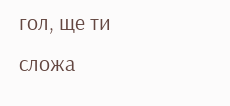гол, ще ти сложа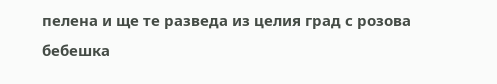пелена и ще те разведа из целия град с розова бебешка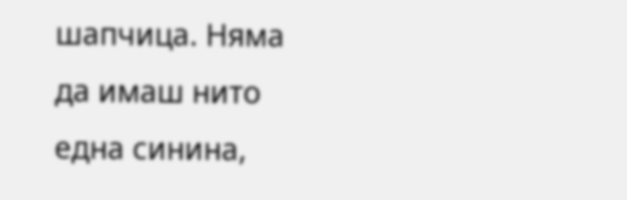шапчица. Няма да имаш нито една синина,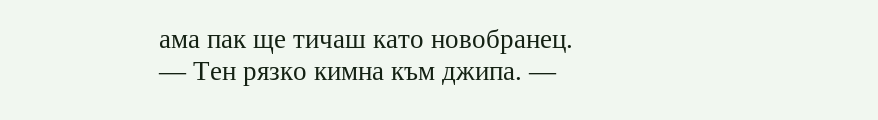ама пак ще тичаш като новобранец. — Тен рязко кимна към джипа. —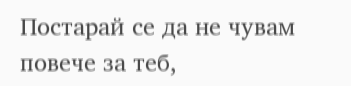Постарай се да не чувам повече за теб,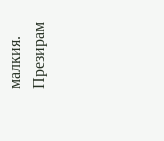малкия. Презирам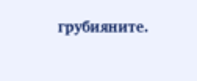грубияните.